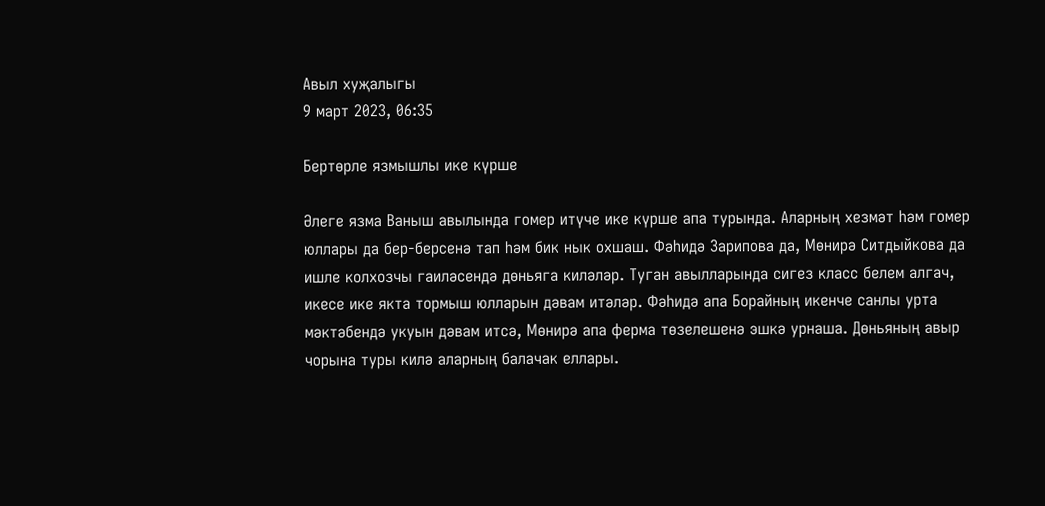Авыл хуҗалыгы
9 март 2023, 06:35

Бертөрле язмышлы ике күрше

Әлеге язма Ваныш авылында гомер итүче ике күрше апа турында. Аларның хезмәт һәм гомер юллары да бер-берсенә тап һәм бик нык охшаш. Фәһидә Зарипова да, Мөнирә Ситдыйкова да ишле колхозчы гаиләсендә дөньяга киләләр. Туган авылларында сигез класс белем алгач, икесе ике якта тормыш юлларын дәвам итәләр. Фәһидә апа Борайның икенче санлы урта мәктәбендә укуын дәвам итсә, Мөнирә апа ферма төзелешенә эшкә урнаша. Дөньяның авыр чорына туры килә аларның балачак еллары.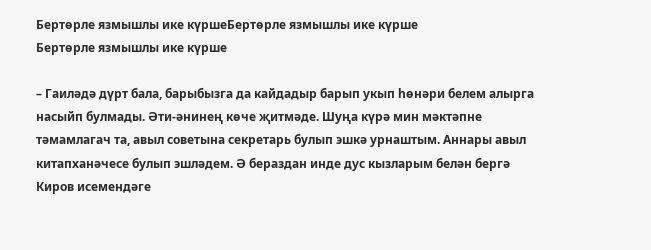Бертөрле язмышлы ике күршеБертөрле язмышлы ике күрше
Бертөрле язмышлы ике күрше

– Гаиләдә дүрт бала, барыбызга да кайдадыр барып укып һөнәри белем алырга насыйп булмады. Әти-әнинең көче җитмәде. Шуңа күрә мин мәктәпне тәмамлагач та, авыл советына секретарь булып эшкә урнаштым. Аннары авыл китапханәчесе булып эшләдем. Ә бераздан инде дус кызларым белән бергә Киров исемендәге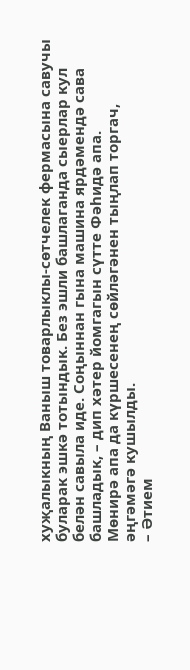хуҗалыкның Ваныш товарлыклы-сөтчелек фермасына савучы буларак эшкә тотындык. Без эшли башлаганда сыерлар кул белән савыла иде. Соңыннан гына машина ярдәмендә сава башладык, – дип хәтер йомгагын сүтте Фәһидә апа.
Мөнирә апа да күршесенең сөйләгәнен тыңлап торгач, әңгәмәгә кушылды.
– Әтием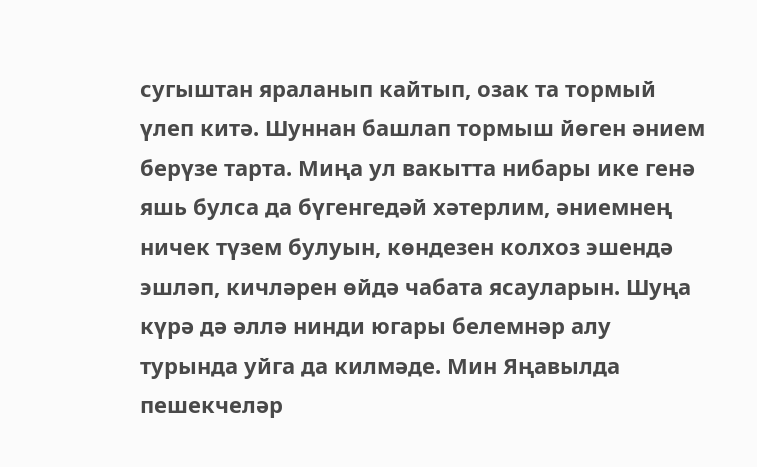сугыштан яраланып кайтып, озак та тормый үлеп китә. Шуннан башлап тормыш йөген әнием берүзе тарта. Миңа ул вакытта нибары ике генә яшь булса да бүгенгедәй хәтерлим, әниемнең ничек түзем булуын, көндезен колхоз эшендә эшләп, кичләрен өйдә чабата ясауларын. Шуңа күрә дә әллә нинди югары белемнәр алу турында уйга да килмәде. Мин Яңавылда пешекчеләр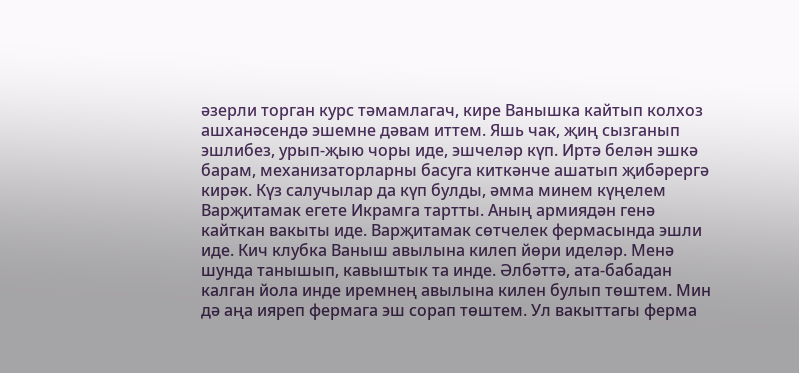әзерли торган курс тәмамлагач, кире Ванышка кайтып колхоз ашханәсендә эшемне дәвам иттем. Яшь чак, җиң сызганып эшлибез, урып-җыю чоры иде, эшчеләр күп. Иртә белән эшкә барам, механизаторларны басуга киткәнче ашатып җибәрергә кирәк. Күз салучылар да күп булды, әмма минем күңелем Варҗитамак егете Икрамга тартты. Аның армиядән генә кайткан вакыты иде. Варҗитамак сөтчелек фермасында эшли иде. Кич клубка Ваныш авылына килеп йөри иделәр. Менә шунда танышып, кавыштык та инде. Әлбәттә, ата-бабадан калган йола инде иремнең авылына килен булып төштем. Мин дә аңа ияреп фермага эш сорап төштем. Ул вакыттагы ферма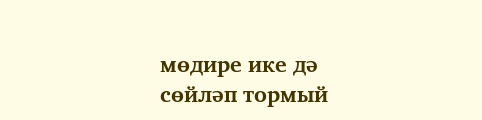мөдире ике дә сөйләп тормый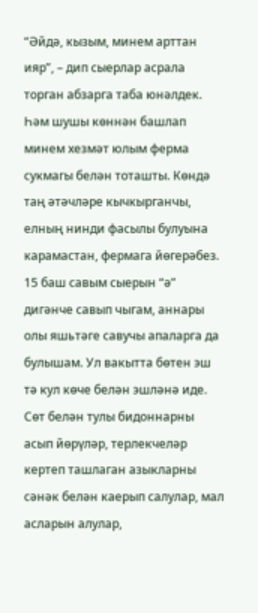“Әйдә, кызым, минем арттан ияр”, – дип сыерлар асрала торган абзарга таба юнәлдек. Һәм шушы көннән башлап минем хезмәт юлым ферма сукмагы белән тоташты. Көндә таң әтәчләре кычкырганчы, елның нинди фасылы булуына карамастан, фермага йөгерәбез. 15 баш савым сыерын “ә” дигәнче савып чыгам, аннары олы яшьтәге савучы апаларга да булышам. Ул вакытта бөтен эш тә кул көче белән эшләнә иде. Сөт белән тулы бидоннарны асып йөрүләр, терлекчеләр кертеп ташлаган азыкларны сәнәк белән каерып салулар, мал асларын алулар,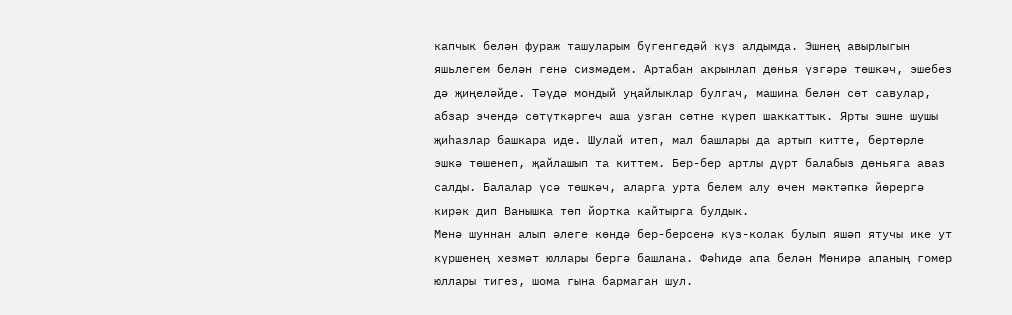капчык белән фураж ташуларым бүгенгедәй күз алдымда. Эшнең авырлыгын яшьлегем белән генә сизмәдем. Артабан акрынлап дөнья үзгәрә төшкәч, эшебез дә җиңеләйде. Тәүдә мондый уңайлыклар булгач, машина белән сөт савулар, абзар эчендә сөтүткәргеч аша узган сөтне күреп шаккаттык. Ярты эшне шушы җиһазлар башкара иде. Шулай итеп, мал башлары да артып китте, бертөрле эшкә төшенеп, җайлашып та киттем. Бер-бер артлы дүрт балабыз дөньяга аваз салды. Балалар үсә төшкәч, аларга урта белем алу өчен мәктәпкә йөрергә кирәк дип Ванышка төп йортка кайтырга булдык.
Менә шуннан алып әлеге көндә бер-берсенә күз-колак булып яшәп ятучы ике ут күршенең хезмәт юллары бергә башлана. Фәһидә апа белән Мөнирә апаның гомер юллары тигез, шома гына бармаган шул.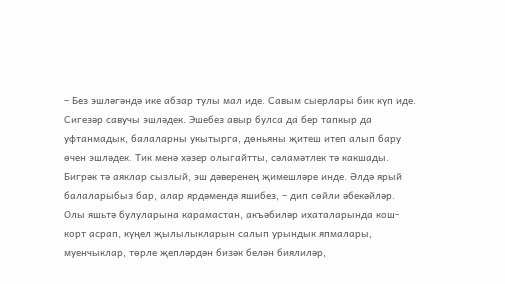– Без эшләгәндә ике абзар тулы мал иде. Савым сыерлары бик күп иде. Сигезәр савучы эшләдек. Эшебез авыр булса да бер тапкыр да уфтанмадык, балаларны укытырга, дөньяны җитеш итеп алып бару өчен эшләдек. Тик менә хәзер олыгайтты, сәламәтлек тә какшады. Бигрәк тә аяклар сызлый, эш дәверенең җимешләре инде. Әлдә ярый балаларыбыз бар, алар ярдәмендә яшибез, – дип сөйли әбекәйләр.
Олы яшьтә булуларына карамастан, акъәбиләр ихаталарында кош-корт асрап, күңел җылылыкларын салып урындык япмалары, муенчыклар, төрле җепләрдән бизәк белән биялиләр,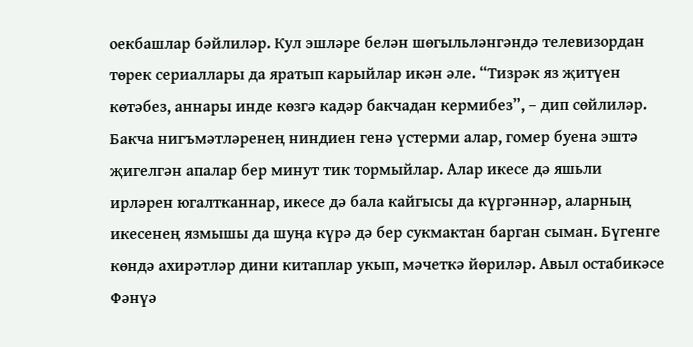оекбашлар бәйлиләр. Кул эшләре белән шөгыльләнгәндә телевизордан төрек сериаллары да яратып карыйлар икән әле. “Тизрәк яз җитүен көтәбез, аннары инде көзгә кадәр бакчадан кермибез”, – дип сөйлиләр. Бакча нигъмәтләренең ниндиен генә үстерми алар, гомер буена эштә җигелгән апалар бер минут тик тормыйлар. Алар икесе дә яшьли ирләрен югалтканнар, икесе дә бала кайгысы да күргәннәр, аларның икесенең язмышы да шуңа күрә дә бер сукмактан барган сыман. Бүгенге көндә ахирәтләр дини китаплар укып, мәчеткә йөриләр. Авыл остабикәсе Фәнүә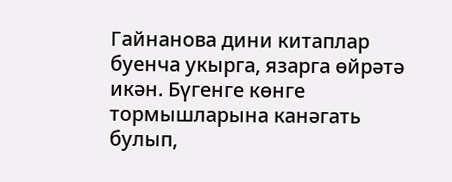Гайнанова дини китаплар буенча укырга, язарга өйрәтә икән. Бүгенге көнге тормышларына канәгать булып,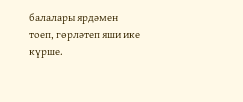балалары ярдәмен тоеп, гөрләтеп яши ике күрше.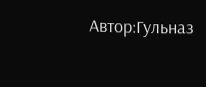Автор:Гульназ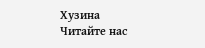Хузина
Читайте нас